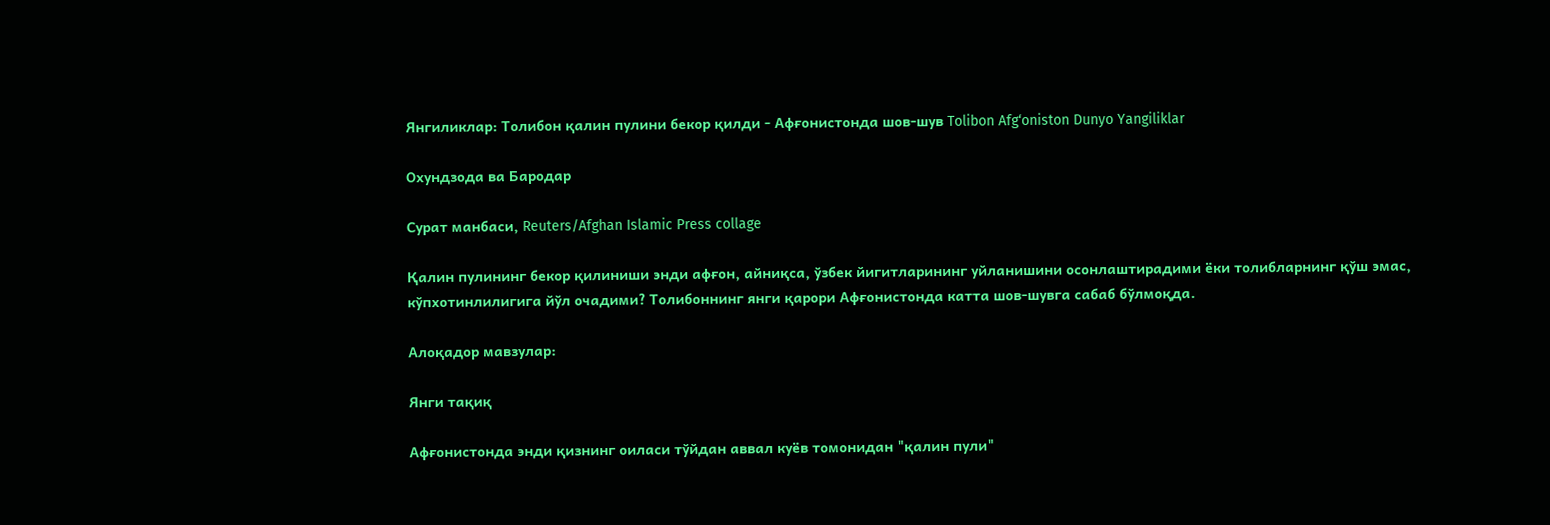Янгиликлар: Толибон қалин пулини бекор қилди - Афғонистонда шов-шув Tolibon Afg‘oniston Dunyo Yangiliklar

Охундзода ва Бародар

Сурат манбаси, Reuters/Afghan Islamic Press collage

Қалин пулининг бекор қилиниши энди афғон, айниқса, ўзбек йигитларининг уйланишини осонлаштирадими ёки толибларнинг қўш эмас, кўпхотинлилигига йўл очадими? Толибоннинг янги қарори Афғонистонда катта шов-шувга сабаб бўлмоқда.

Алоқадор мавзулар:

Янги тақиқ

Афғонистонда энди қизнинг оиласи тўйдан аввал куёв томонидан "қалин пули"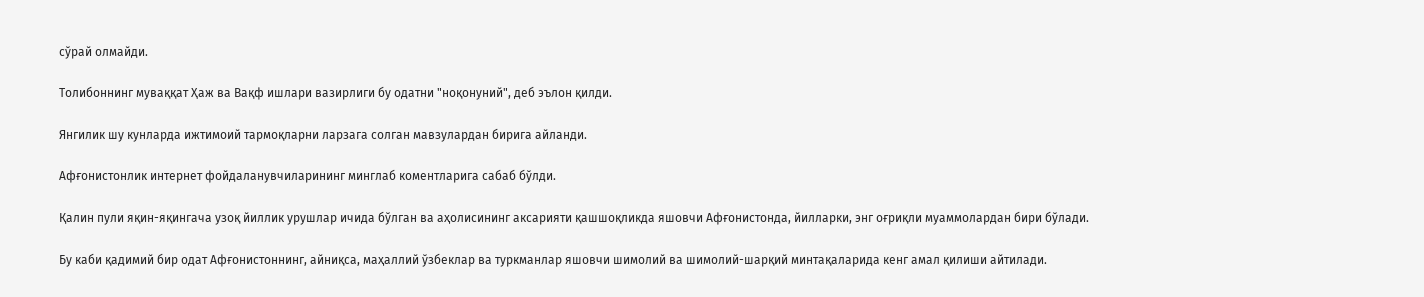сўрай олмайди.

Толибоннинг муваққат Ҳаж ва Вақф ишлари вазирлиги бу одатни "ноқонуний", деб эълон қилди.

Янгилик шу кунларда ижтимоий тармоқларни ларзага солган мавзулардан бирига айланди.

Афғонистонлик интернет фойдаланувчиларининг минглаб коментларига сабаб бўлди.

Қалин пули яқин-яқингача узоқ йиллик урушлар ичида бўлган ва аҳолисининг аксарияти қашшоқликда яшовчи Афғонистонда, йилларки, энг оғриқли муаммолардан бири бўлади.

Бу каби қадимий бир одат Афғонистоннинг, айниқса, маҳаллий ўзбеклар ва туркманлар яшовчи шимолий ва шимолий-шарқий минтақаларида кенг амал қилиши айтилади.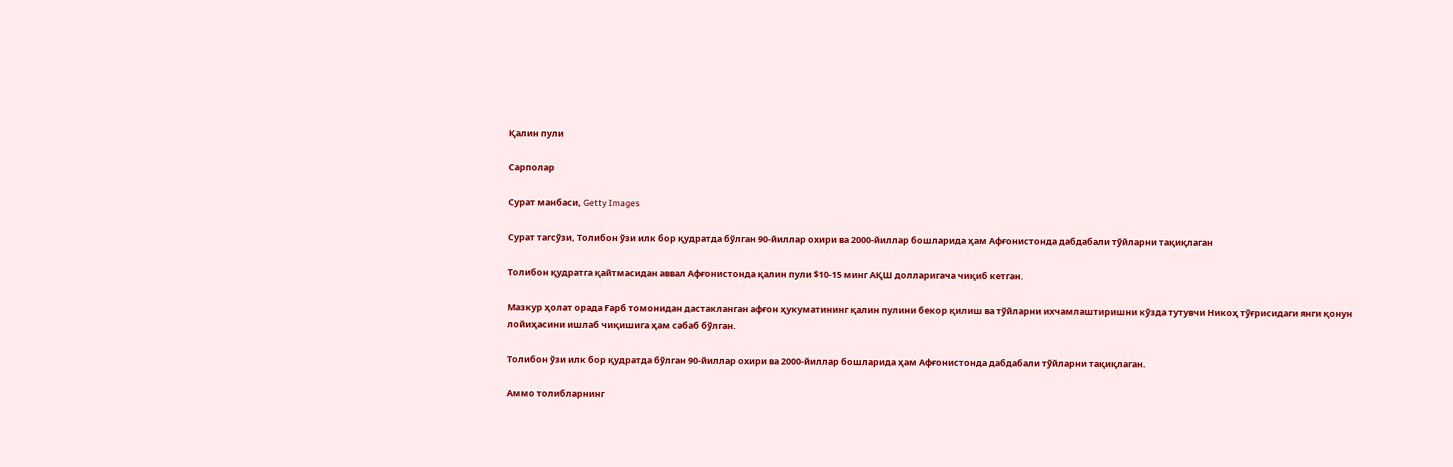Қалин пули

Сарполар

Сурат манбаси, Getty Images

Сурат тагсўзи, Толибон ўзи илк бор қудратда бўлган 90-йиллар охири ва 2000-йиллар бошларида ҳам Афғонистонда дабдабали тўйларни тақиқлаган

Толибон қудратга қайтмасидан аввал Афғонистонда қалин пули $10-15 минг АҚШ долларигача чиқиб кетган.

Мазкур ҳолат орада Ғарб томонидан дастакланган афғон ҳукуматининг қалин пулини бекор қилиш ва тўйларни ихчамлаштиришни кўзда тутувчи Никоҳ тўғрисидаги янги қонун лойиҳасини ишлаб чиқишига ҳам сабаб бўлган.

Толибон ўзи илк бор қудратда бўлган 90-йиллар охири ва 2000-йиллар бошларида ҳам Афғонистонда дабдабали тўйларни тақиқлаган.

Аммо толибларнинг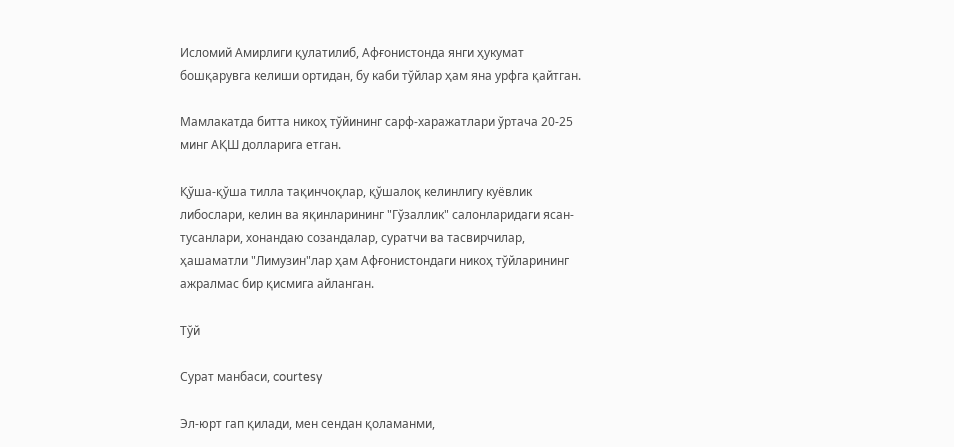Исломий Амирлиги қулатилиб, Афғонистонда янги ҳукумат бошқарувга келиши ортидан, бу каби тўйлар ҳам яна урфга қайтган.

Мамлакатда битта никоҳ тўйининг сарф-харажатлари ўртача 20-25 минг АҚШ долларига етган.

Қўша-қўша тилла тақинчоқлар, қўшалоқ келинлигу куёвлик либослари, келин ва яқинларининг "Гўзаллик" салонларидаги ясан-тусанлари, хонандаю созандалар, суратчи ва тасвирчилар, ҳашаматли "Лимузин"лар ҳам Афғонистондаги никоҳ тўйларининг ажралмас бир қисмига айланган.

Тўй

Сурат манбаси, courtesy

Эл-юрт гап қилади, мен сендан қоламанми,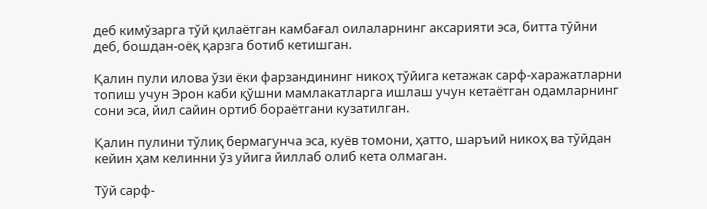деб кимўзарга тўй қилаётган камбағал оилаларнинг аксарияти эса, битта тўйни деб, бошдан-оёқ қарзга ботиб кетишган.

Қалин пули илова ўзи ёки фарзандининг никоҳ тўйига кетажак сарф-харажатларни топиш учун Эрон каби қўшни мамлакатларга ишлаш учун кетаётган одамларнинг сони эса, йил сайин ортиб бораётгани кузатилган.

Қалин пулини тўлиқ бермагунча эса, куёв томони, ҳатто, шаръий никоҳ ва тўйдан кейин ҳам келинни ўз уйига йиллаб олиб кета олмаган.

Тўй сарф-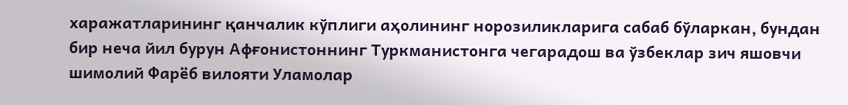харажатларининг қанчалик кўплиги аҳолининг норозиликларига сабаб бўларкан, бундан бир неча йил бурун Афғонистоннинг Туркманистонга чегарадош ва ўзбеклар зич яшовчи шимолий Фарёб вилояти Уламолар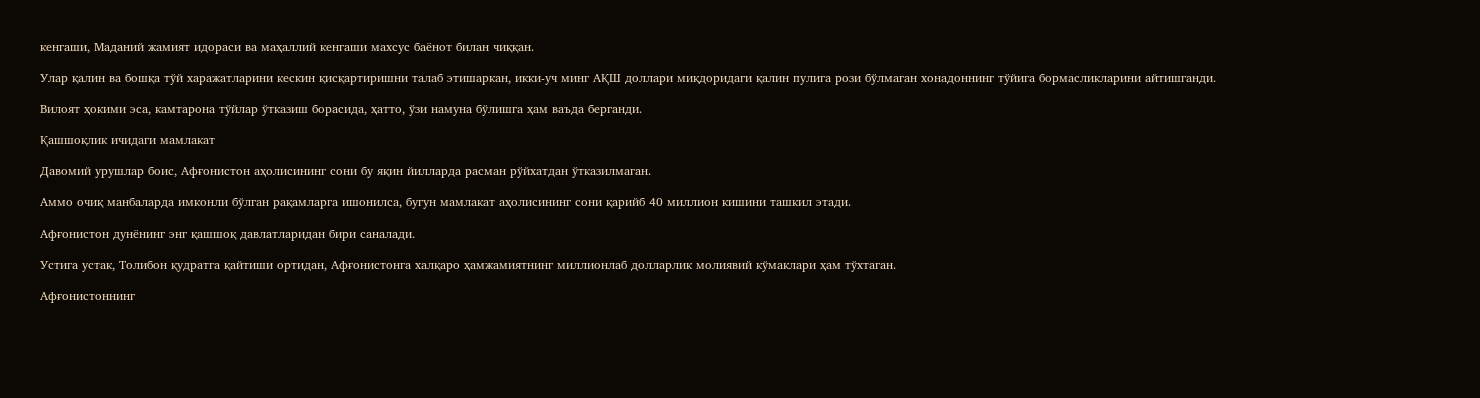кенгаши, Маданий жамият идораси ва маҳаллий кенгаши махсус баёнот билан чиққан.

Улар қалин ва бошқа тўй харажатларини кескин қисқартиришни талаб этишаркан, икки-уч минг АҚШ доллари миқдоридаги қалин пулига рози бўлмаган хонадоннинг тўйига бормасликларини айтишганди.

Вилоят ҳокими эса, камтарона тўйлар ўтказиш борасида, ҳатто, ўзи намуна бўлишга ҳам ваъда берганди.

Қашшоқлик ичидаги мамлакат

Давомий урушлар боис, Афғонистон аҳолисининг сони бу яқин йилларда расман рўйхатдан ўтказилмаган.

Аммо очиқ манбаларда имконли бўлган рақамларга ишонилса, бугун мамлакат аҳолисининг сони қарийб 40 миллион кишини ташкил этади.

Афғонистон дунёнинг энг қашшоқ давлатларидан бири саналади.

Устига устак, Толибон қудратга қайтиши ортидан, Афғонистонга халқаро ҳамжамиятнинг миллионлаб долларлик молиявий кўмаклари ҳам тўхтаган.

Афғонистоннинг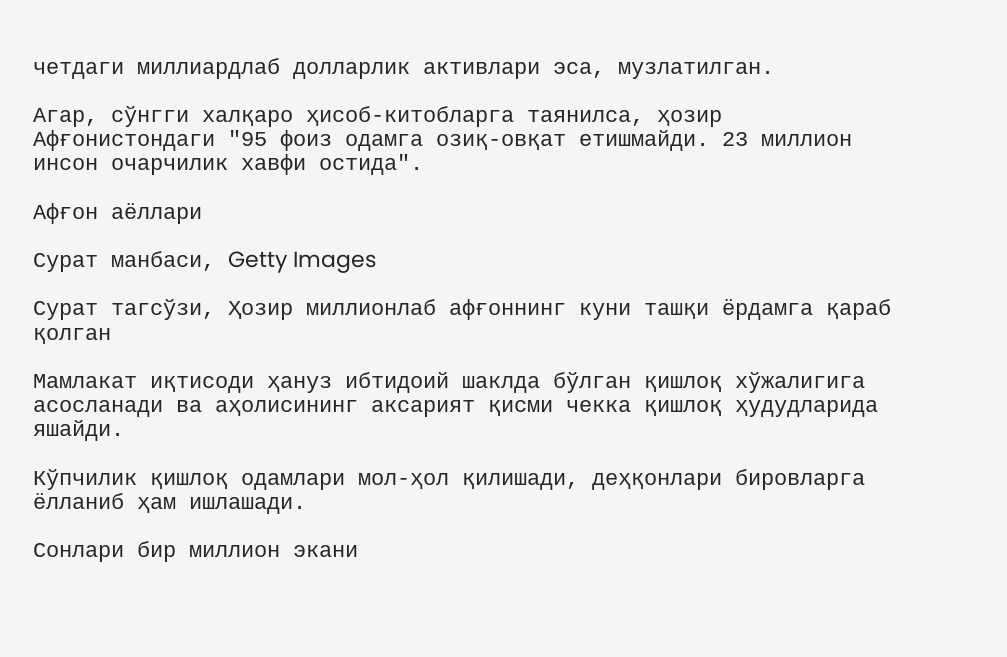четдаги миллиардлаб долларлик активлари эса, музлатилган.

Агар, сўнгги халқаро ҳисоб-китобларга таянилса, ҳозир Афғонистондаги "95 фоиз одамга озиқ-овқат етишмайди. 23 миллион инсон очарчилик хавфи остида".

Афғон аёллари

Сурат манбаси, Getty Images

Сурат тагсўзи, Ҳозир миллионлаб афғоннинг куни ташқи ёрдамга қараб қолган

Мамлакат иқтисоди ҳануз ибтидоий шаклда бўлган қишлоқ хўжалигига асосланади ва аҳолисининг аксарият қисми чекка қишлоқ ҳудудларида яшайди.

Кўпчилик қишлоқ одамлари мол-ҳол қилишади, деҳқонлари бировларга ёлланиб ҳам ишлашади.

Сонлари бир миллион экани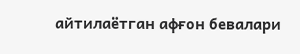айтилаётган афғон бевалари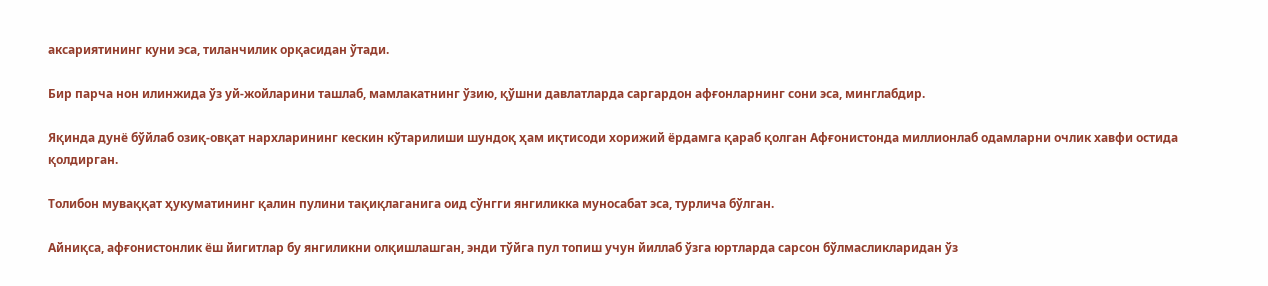аксариятининг куни эса, тиланчилик орқасидан ўтади.

Бир парча нон илинжида ўз уй-жойларини ташлаб, мамлакатнинг ўзию, қўшни давлатларда саргардон афғонларнинг сони эса, минглабдир.

Яқинда дунё бўйлаб озиқ-овқат нархларининг кескин кўтарилиши шундоқ ҳам иқтисоди хорижий ёрдамга қараб қолган Афғонистонда миллионлаб одамларни очлик хавфи остида қолдирган.

Толибон муваққат ҳукуматининг қалин пулини тақиқлаганига оид сўнгги янгиликка муносабат эса, турлича бўлган.

Айниқса, афғонистонлик ёш йигитлар бу янгиликни олқишлашган, энди тўйга пул топиш учун йиллаб ўзга юртларда сарсон бўлмасликларидан ўз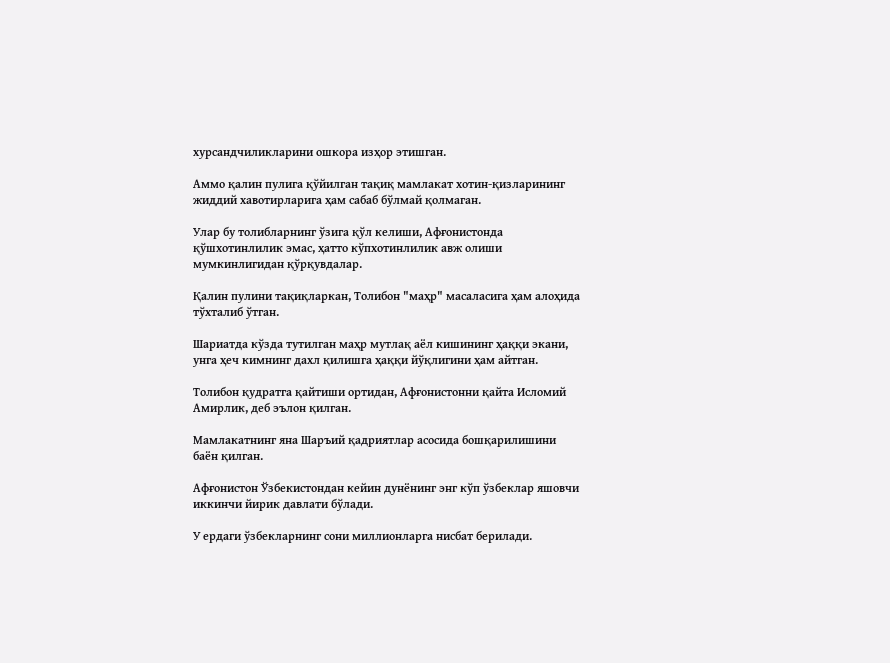хурсандчиликларини ошкора изҳор этишган.

Аммо қалин пулига қўйилган тақиқ мамлакат хотин-қизларининг жиддий хавотирларига ҳам сабаб бўлмай қолмаган.

Улар бу толибларнинг ўзига қўл келиши, Афғонистонда қўшхотинлилик эмас, ҳатто кўпхотинлилик авж олиши мумкинлигидан қўрқувдалар.

Қалин пулини тақиқларкан, Толибон "маҳр" масаласига ҳам алоҳида тўхталиб ўтган.

Шариатда кўзда тутилган маҳр мутлақ аёл кишининг ҳаққи экани, унга ҳеч кимнинг дахл қилишга ҳаққи йўқлигини ҳам айтган.

Толибон қудратга қайтиши ортидан, Афғонистонни қайта Исломий Амирлик, деб эълон қилган.

Мамлакатнинг яна Шаръий қадриятлар асосида бошқарилишини баён қилган.

Афғонистон Ўзбекистондан кейин дунёнинг энг кўп ўзбеклар яшовчи иккинчи йирик давлати бўлади.

У ердаги ўзбекларнинг сони миллионларга нисбат берилади.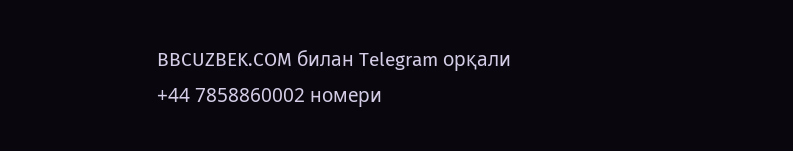BBCUZBEK.COM билан Telegram орқали +44 7858860002 номери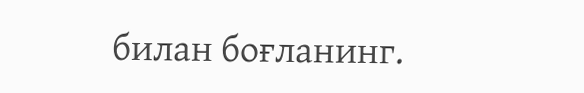билан боғланинг.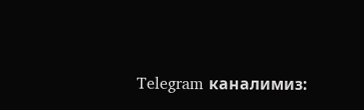Telegram каналимиз: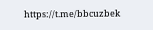https://t.me/bbcuzbek